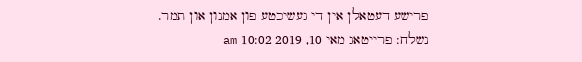פרישע דעטאלן אין די געשיכטע פון אמנון און תמר.
נשלח: פרייטאג מאי 10, 2019 10:02 am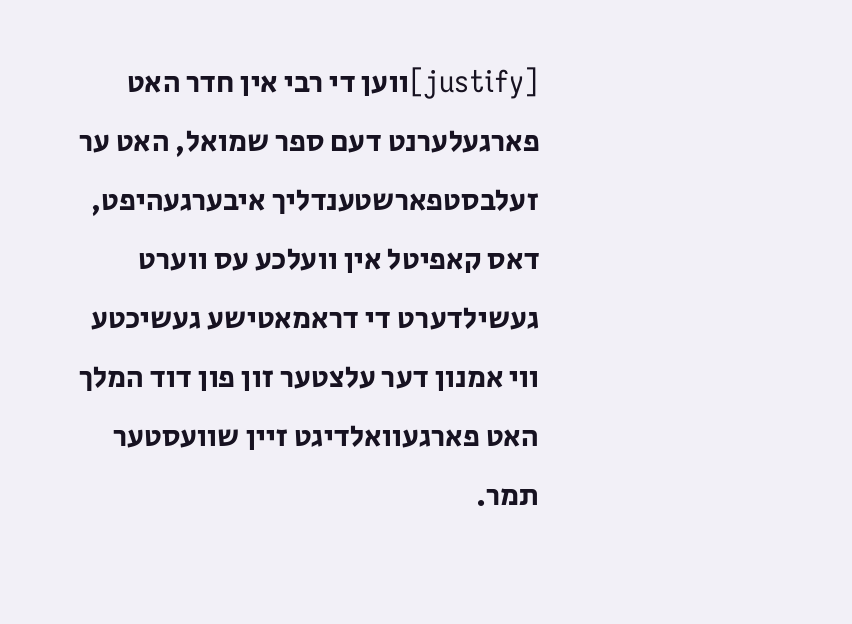[justify]ווען די רבי אין חדר האט פארגעלערנט דעם ספר שמואל, האט ער זעלבסטפארשטענדליך איבערגעהיפט, דאס קאפיטל אין וועלכע עס ווערט געשילדערט די דראמאטישע געשיכטע ווי אמנון דער עלצטער זון פון דוד המלך האט פארגעוואלדיגט זיין שוועסטער תמר.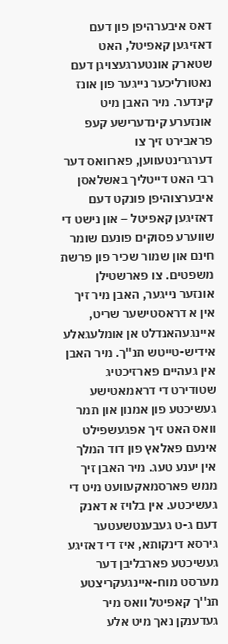דאס איבערהיפן פון דעם דאזיגען קאפיטל, האט שטארק אונטערגעצויגן דעם נאטורליכער נייגער פון אונז קינדער. מיר האבן מיט אונזערע קינדערישע קעפ פראבירט זיך צו דערגרינטעווען, פארוואס דער רבי האט דייטליך באשלאסן איבערצוהיפן פונקט דעם דאזיגען קאפיטל – און נישט די שווערע פסוקים פונעם שומר חינם און שמור שכיר פון פרשת משפטים. צו פארשטילן אונזער נייגער, האבן מיר זיך אין א דראסטישער שריט, איינגעהאנדלט אן אומלעגאלע אידיש-טייטש תנ''ך. מיר האבן אין געהיים פארזיכטיג שטודירט די דראמאטישע געשיכטע פון אמנון און תמר וואס האט זיך אפגעשפילט אינעם פאלאץ פון דוד המלך אין יענע טעג. מיר האבן זיך ממש פארסמאקעוועט מיט די געשיכטע. אין בלויז א דאנק דעם ג-ט געבענטשעטער גירסא דינקותא, איז די דאזיגע געשיכטע פארבליבן דער מערסט מוח-איינגעקריצטע תנ''ך קאפיטל וואס מיר געדענקן נאך מיט אלע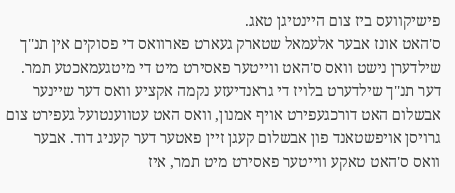פישיקוועס ביז צום היינטיגן טאג.
ס'האט אונז אבער אלעמאל שטארק געארט פארוואס די פסוקים אין תנ''ך שילדערן נישט וואס ס'האט ווייטער פאסירט מיט די מיטגעמאכטע תמר. דער תנ''ך שילדערט בלויז די גראנדיעזע נקמה אקציע וואס דער שיינער אבשלום האט דורכגעפירט אויף אמנון, וואס האט עטווענטועל געפירט צום גרויסן אויפשטאנד פון אבשלום קעגן זיין פאטער דער קעניג דוד. אבער וואס ס'האט טאקע ווייטער פאסירט מיט תמר, איז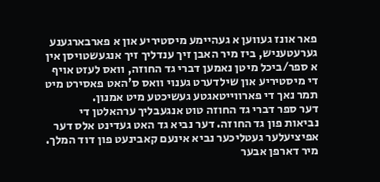פאר אונז געווען א געהיימע מיסטיריע און א פארבארגענע גערעטעניש, ביז מיר האבן זיך ענדליך זיך אנגעשטויסן אין א ספר/ביכל מיטן נאמען דברי גד החוזה, וואס לעזט אויף די מיסטיריע און שילדערט גענוי וואס ס'האט פאסירט מיט תמר נאך די פארווייטאגטע געשיכטע מיט אמנון.
דער ספר דברי גד החוזה טוט אנגעבליך ערהאלטן די נביאות פון גד החוזה. דער נביא גד האט געדינט אלס דער אפיציעלער געטליכער נביא אינעם קאבינעט פון דוד המלך. מיר דארפן אבער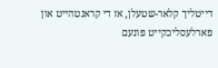דייטליך קלאר-שטעלן, אז די קראנטהייט און פארלעסליכקייט פונעם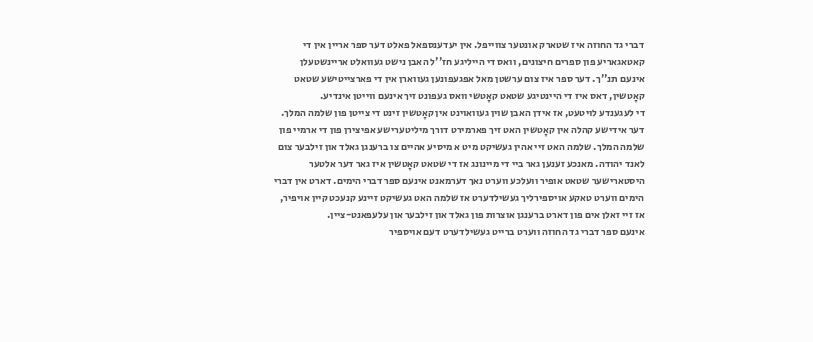דברי גד החוזה איז שטארק אונטער צווייפל. אין יעדענספאל פאלט דער ספר אריין אין די קאטאגאריע פון ספרים חיצונים, וואס די הייליגע חז''ל האבן נישט געוואלט אריינשטעלן אינעם תנ''ך. דער ספר איז צום ערשטן מאל אפגעפונען געווארן אין די פארצייטישע שטאט קאָטשין, דאס איז די היינטיגע שטאט קאָטשי וואס געפונט זיך אינעם ווייטן אינדיע.
די לעגענדע לויטעט, אז אידן האבן שוין געוואוינט אין קאָטשין זינט די צייטן פון שלמה המלך. דער אידישע קהלה אין קאָטשין האט זיך פארמירט דורך מיליטערישע אפיצירן פון די ארמיי פון שלמה המלך. שלמה האט זיי אהין געשיקט מיט א מיסיע אהיים צו ברענגן גאלד און זילבער צום לאנד יהודה. מאנכע זענען גאר ביי די מיינונג אז די שטאט קאָטשין איז גאר דער אלטער היסטארישער שטאט אופיר וועלכע ווערט נאך דערמאנט אינעם ספר דברי הימים. דארט אין דברי הימים ווערט טאקע אויספירליך געשילדערט אז שלמה האט געשיקט זיינע קנעכט קיין אויפיר, אז זיי זאלן אים פון דארט ברענגן אוצרות פון גאלד און זילבער און עלעפאנט-ציין.
אינעם ספר דברי גד החוזה ווערט ברייט געשילדערט דעם אויספיר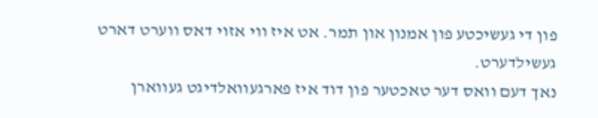פון די געשיכטע פון אמנון און תמר. אט איז ווי אזוי דאס ווערט דארט געשילדערט.
נאך דעם וואס דער טאכטער פון דוד איז פארגעוואלדיגט געווארן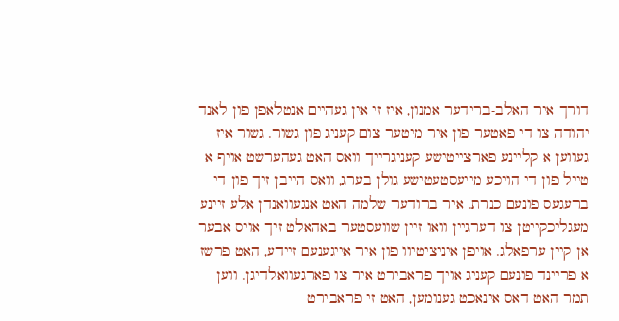דורך איר האלב-ברידער אמנון, איז זי אין געהיים אנטלאפן פון לאנד יהודה צו די פאטער פון איר מיטער צום קעניג פון גשור. גשור איז געווען א קליינע פארצייטישע קעניגרייך וואס האט געהערשט אויף א טייל פון די הויכע מייעסטעטישע גולן בערג, וואס הייבן זיך פון די ברעגעס פונעם כנרת. איר ברודער שלמה האט אנגעוואנדן אלע זיינע מעגליכקייטן צו דערגיין וואו זיין שוועסטער באהאלט זיך אויס אבער אן קיין ערפאלג. אויפן איניציטיוו פון איר אייגענעם זיידע, האט פרשז א פריינד פונעם קעניג אויך פראבירט איר צו פארגעוואלדיגן. ווען תמר האט דאס אינאכט גענומען, האט זי פראבירט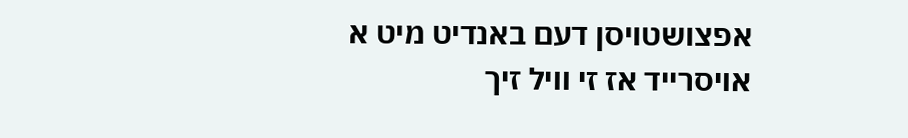אפצושטויסן דעם באנדיט מיט א אויסרייד אז זי וויל זיך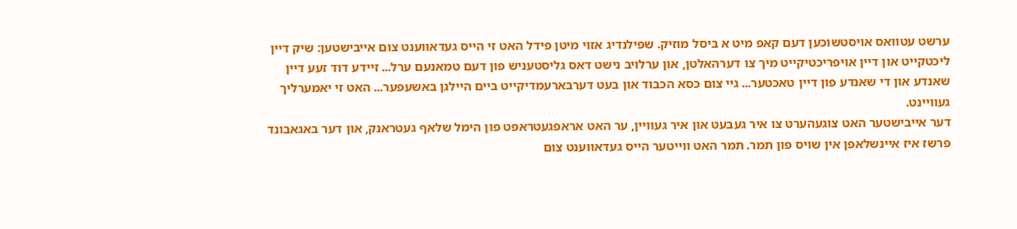ערשט עטוואס אויסטשוכען דעם קאפ מיט א ביסל מוזיק. שפילנדיג אזוי מיטן פידל האט זי הייס געדאווענט צום אייבישטען: שיק דיין ליכטקייט און דיין אויפריכטיקייט מיך צו דערהאלטן, און ערלויב נישט דאס גליסטעניש פון דעם טמאנעם ערל... זיידע דוד זעע דיין שאנדע און די שאנדע פון דיין טאכטער... גיי צום כסא הכבוד און בעט דערבארעמדיקייט ביים היילגן באשעפער... האט זי יאמערליך געוויינט.
דער אייבישטער האט צוגעהערט צו איר געבעט און איר געוויין, ער האט אראפגעטראפט פון הימל שלאף געטראנק, און דער באגאבונד פרשז איז איינשלאפן אין שויס פון תמר. תמר האט ווייטער הייס געדאווענט צום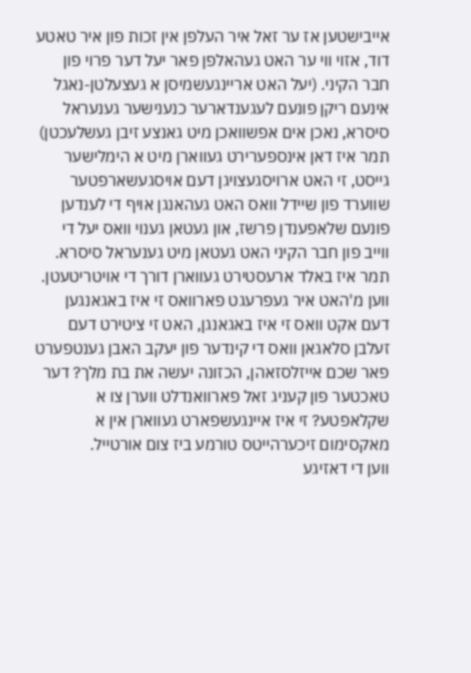אייבישטען אז ער זאל איר העלפן אין זכות פון איר טאטע דוד, אזוי ווי ער האט געהאלפן פאר יעל דער פרוי פון חבר הקיני. (יעל האט אריינגעשמיסן א געצעלטן-נאגל אינעם ריקן פונעם לעגענדארער כנענישער גענעראל סיסרא, נאכן אים אפשוואכן מיט גאנצע זיבן געשלעכטן) תמר איז דאן אינספערירט געווארן מיט א הימלישער גייסט, זי האט ארויסגעצויגן דעם אויסגעשארפטער שווערד פון שיידל וואס האט געהאנגן אויף די לענדען פונעם שלאפענדן פרשז, און געטאן גענוי וואס יעל די ווייב פון חבר הקיני האט געטאן מיט גענעראל סיסרא.
תמר איז באלד ארעסטירט געווארן דורך די אויטריטעטן. ווען מ'האט איר געפרעגט פארוואס זי איז באגאנגען דעם אקט וואס זי איז באגאנגן, האט זי ציטירט דעם זעלבן סלאגאן וואס די קינדער פון יעקב האבן גענטפערט פאר שכם אייזלסזאהן, הכזונה יעשה את בת מלך? דער טאכטער פון קעניג זאל פארוואנדלט ווערן צו א שקלאפטע? זי איז איינגעשפארט געווארן אין א מאקסימום זיכערהייטס טורמע ביז צום אורטייל.
ווען די דאזיגע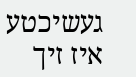געשיכטע איז זיך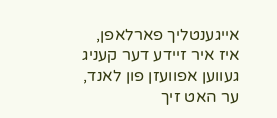אייגענטליך פארלאפן, איז איר זיידע דער קעניג געווען אפוועזן פון לאנד, ער האט זיך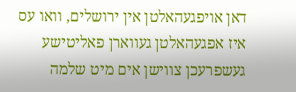דאן אויפגעהאלטן אין ירושלים, וואו עס איז אפגעהאלטן געווארן פאליטישע געשפרעכן צווישן אים מיט שלמה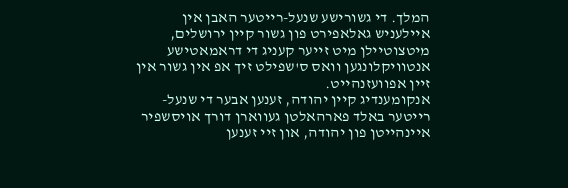המלך. די גשורישע שנעל-רייטער האבן אין איילעניש גאלאפירט פון גשור קיין ירושלים, מיטצוטיילן מיט זייער קעניג די דראמאטישע אנטוויקלונגען וואס ס'שפילט זיך אפ אין גשור אין זיין אפוועזנהייט.
אנקומענדיג קיין יהודה, זענען אבער די שנעל-רייטער באלד פארהאלטן געווארן דורך אויסשפיר איינהייטן פון יהודה, און זיי זענען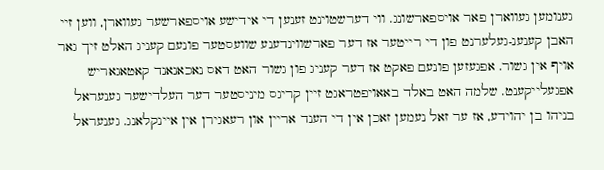גענומען געווארן פאר אויספארשונג. ווי דערשטוינט זענען די אידישע אויספארשער געווארן, ווען זיי האבן קענענ-געלערנט פון די רייטער אז דער פארשווינדענע שוועסטער פונעם קעניג האלט זיך גאר אויף אין גשור. אפגעזען פונעם פאקט אז דער קעניג פון גשור האט דאס נאכאנאנד קאטאגאריש אפגעלייקענט. שלמה האט באלד באאויפטראגט זיין קריגס מיניסטער דער העלדישער גענעראל בניהו בן יהוידע, אז ער זאל נעמען זאכן אין די הענד אריין און רעאגירן אין איינקלאנג. גענעראל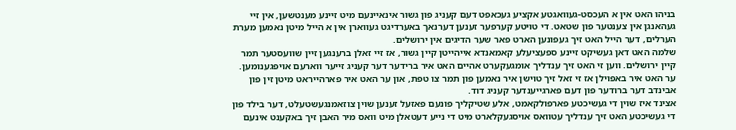בניהו האט אין א העכסט-געוואגטע אקציע געכאפט דעם קעניג פון גשור אינאיינעם מיט זיינע מענטשען, אין זיי געהאנגן אין צענטער פון שטאט. די טויטע קערפער זענען דערנאך באערדיגט געווארן אין א הייל מיטן נאמען מערת הערלים, דער הייל האט זיך געפונען הארט פאר שער הדיגים אין ירושלים.
שלמה האט דאן געשיקט זיינע ספעציעלע קאמאנדא אייהייטן קיין גשור, אז זיי זאלן ברענגען זיין שוועסטער תמר קיין ירושלים. ווען זי האט זיך ענדליך אומגעקערט אהיים האט איר ברידער דער קעניג זייער ווארעם אויפגענומען. ער האט איר באפוילן אז זי זאל זיך טוישן איר נאמען פון תמר צו טפת, און ער האט איר פארהייראט מיטן זין פון אבינדב דער ברודער פון דעם פארגייענדער קעניג דוד.
אצינד איז שוין די געשיכטע פארפולקאמט, אלע שטיקליך פונעם פאזעל זענען שוין צוזאמנגעשטעלט, דער בילד פון די געשיכטע האט זיך ענדליך עטוואס אויסגעקלארט מיט די נייע דעטאלן מיט וואס מיר האבן זיך באקענט אינעם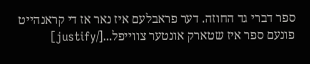ספר דברי גד החוזה. דער פראבלעם איז נאר אז די קראנהייט פונעם ספר איז שטארק אונטער צווייפל...[/justify]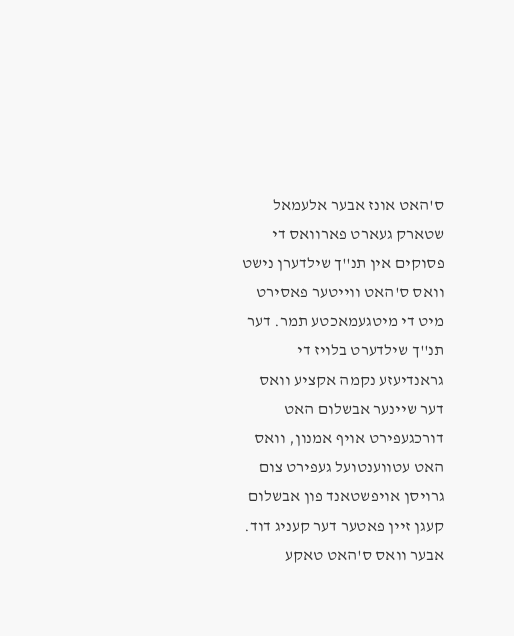ס'האט אונז אבער אלעמאל שטארק געארט פארוואס די פסוקים אין תנ''ך שילדערן נישט וואס ס'האט ווייטער פאסירט מיט די מיטגעמאכטע תמר. דער תנ''ך שילדערט בלויז די גראנדיעזע נקמה אקציע וואס דער שיינער אבשלום האט דורכגעפירט אויף אמנון, וואס האט עטווענטועל געפירט צום גרויסן אויפשטאנד פון אבשלום קעגן זיין פאטער דער קעניג דוד. אבער וואס ס'האט טאקע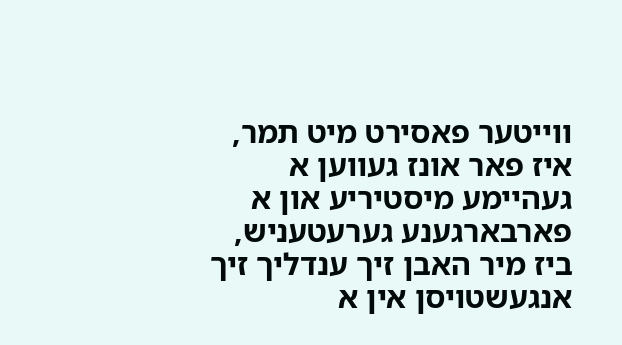ווייטער פאסירט מיט תמר, איז פאר אונז געווען א געהיימע מיסטיריע און א פארבארגענע גערעטעניש, ביז מיר האבן זיך ענדליך זיך אנגעשטויסן אין א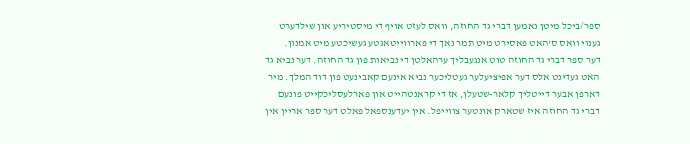ספר/ביכל מיטן נאמען דברי גד החוזה, וואס לעזט אויף די מיסטיריע און שילדערט גענוי וואס ס'האט פאסירט מיט תמר נאך די פארווייטאגטע געשיכטע מיט אמנון.
דער ספר דברי גד החוזה טוט אנגעבליך ערהאלטן די נביאות פון גד החוזה. דער נביא גד האט געדינט אלס דער אפיציעלער געטליכער נביא אינעם קאבינעט פון דוד המלך. מיר דארפן אבער דייטליך קלאר-שטעלן, אז די קראנטהייט און פארלעסליכקייט פונעם דברי גד החוזה איז שטארק אונטער צווייפל. אין יעדענספאל פאלט דער ספר אריין אין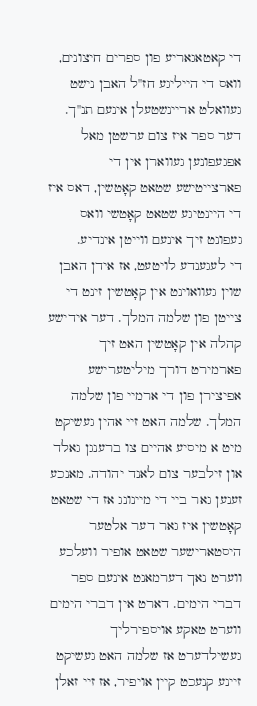די קאטאגאריע פון ספרים חיצונים, וואס די הייליגע חז''ל האבן נישט געוואלט אריינשטעלן אינעם תנ''ך. דער ספר איז צום ערשטן מאל אפגעפונען געווארן אין די פארצייטישע שטאט קאָטשין, דאס איז די היינטיגע שטאט קאָטשי וואס געפונט זיך אינעם ווייטן אינדיע.
די לעגענדע לויטעט, אז אידן האבן שוין געוואוינט אין קאָטשין זינט די צייטן פון שלמה המלך. דער אידישע קהלה אין קאָטשין האט זיך פארמירט דורך מיליטערישע אפיצירן פון די ארמיי פון שלמה המלך. שלמה האט זיי אהין געשיקט מיט א מיסיע אהיים צו ברענגן גאלד און זילבער צום לאנד יהודה. מאנכע זענען גאר ביי די מיינונג אז די שטאט קאָטשין איז גאר דער אלטער היסטארישער שטאט אופיר וועלכע ווערט נאך דערמאנט אינעם ספר דברי הימים. דארט אין דברי הימים ווערט טאקע אויספירליך געשילדערט אז שלמה האט געשיקט זיינע קנעכט קיין אויפיר, אז זיי זאלן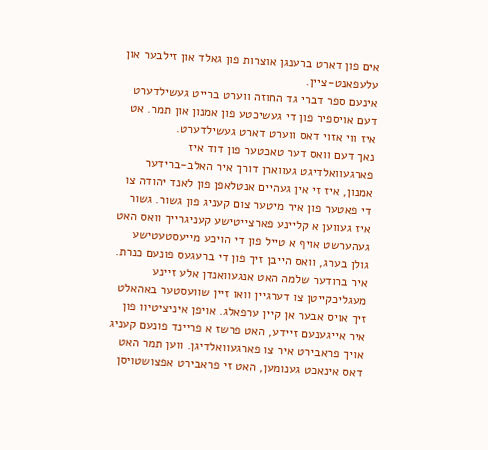אים פון דארט ברענגן אוצרות פון גאלד און זילבער און עלעפאנט-ציין.
אינעם ספר דברי גד החוזה ווערט ברייט געשילדערט דעם אויספיר פון די געשיכטע פון אמנון און תמר. אט איז ווי אזוי דאס ווערט דארט געשילדערט.
נאך דעם וואס דער טאכטער פון דוד איז פארגעוואלדיגט געווארן דורך איר האלב-ברידער אמנון, איז זי אין געהיים אנטלאפן פון לאנד יהודה צו די פאטער פון איר מיטער צום קעניג פון גשור. גשור איז געווען א קליינע פארצייטישע קעניגרייך וואס האט געהערשט אויף א טייל פון די הויכע מייעסטעטישע גולן בערג, וואס הייבן זיך פון די ברעגעס פונעם כנרת. איר ברודער שלמה האט אנגעוואנדן אלע זיינע מעגליכקייטן צו דערגיין וואו זיין שוועסטער באהאלט זיך אויס אבער אן קיין ערפאלג. אויפן איניציטיוו פון איר אייגענעם זיידע, האט פרשז א פריינד פונעם קעניג אויך פראבירט איר צו פארגעוואלדיגן. ווען תמר האט דאס אינאכט גענומען, האט זי פראבירט אפצושטויסן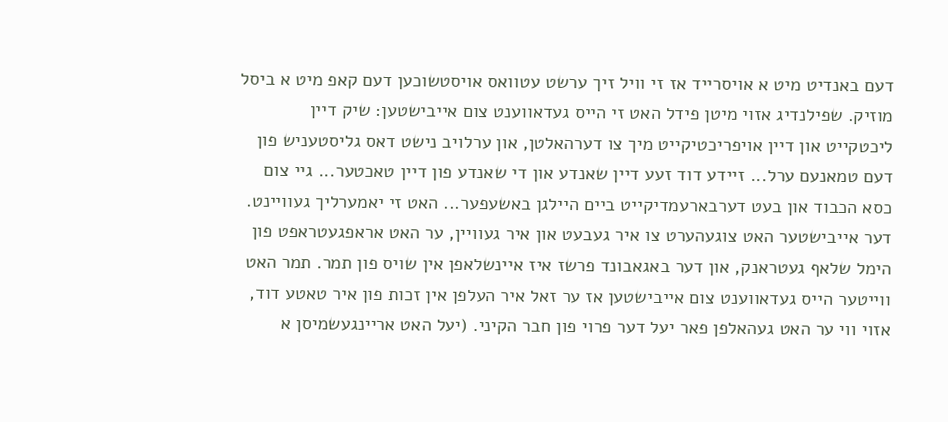דעם באנדיט מיט א אויסרייד אז זי וויל זיך ערשט עטוואס אויסטשוכען דעם קאפ מיט א ביסל מוזיק. שפילנדיג אזוי מיטן פידל האט זי הייס געדאווענט צום אייבישטען: שיק דיין ליכטקייט און דיין אויפריכטיקייט מיך צו דערהאלטן, און ערלויב נישט דאס גליסטעניש פון דעם טמאנעם ערל... זיידע דוד זעע דיין שאנדע און די שאנדע פון דיין טאכטער... גיי צום כסא הכבוד און בעט דערבארעמדיקייט ביים היילגן באשעפער... האט זי יאמערליך געוויינט.
דער אייבישטער האט צוגעהערט צו איר געבעט און איר געוויין, ער האט אראפגעטראפט פון הימל שלאף געטראנק, און דער באגאבונד פרשז איז איינשלאפן אין שויס פון תמר. תמר האט ווייטער הייס געדאווענט צום אייבישטען אז ער זאל איר העלפן אין זכות פון איר טאטע דוד, אזוי ווי ער האט געהאלפן פאר יעל דער פרוי פון חבר הקיני. (יעל האט אריינגעשמיסן א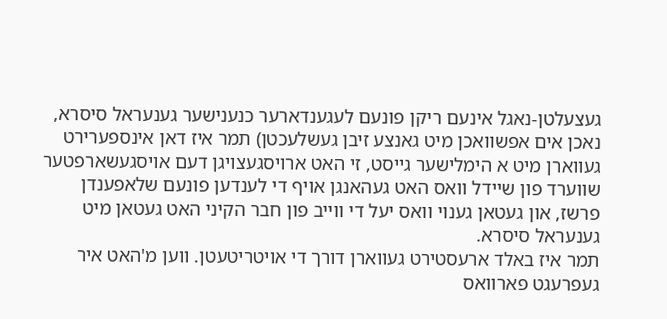געצעלטן-נאגל אינעם ריקן פונעם לעגענדארער כנענישער גענעראל סיסרא, נאכן אים אפשוואכן מיט גאנצע זיבן געשלעכטן) תמר איז דאן אינספערירט געווארן מיט א הימלישער גייסט, זי האט ארויסגעצויגן דעם אויסגעשארפטער שווערד פון שיידל וואס האט געהאנגן אויף די לענדען פונעם שלאפענדן פרשז, און געטאן גענוי וואס יעל די ווייב פון חבר הקיני האט געטאן מיט גענעראל סיסרא.
תמר איז באלד ארעסטירט געווארן דורך די אויטריטעטן. ווען מ'האט איר געפרעגט פארוואס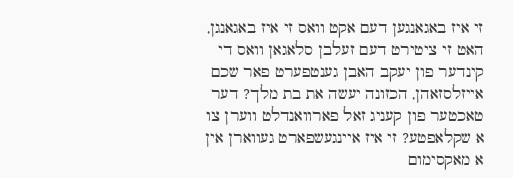זי איז באגאנגען דעם אקט וואס זי איז באגאנגן, האט זי ציטירט דעם זעלבן סלאגאן וואס די קינדער פון יעקב האבן גענטפערט פאר שכם אייזלסזאהן, הכזונה יעשה את בת מלך? דער טאכטער פון קעניג זאל פארוואנדלט ווערן צו א שקלאפטע? זי איז איינגעשפארט געווארן אין א מאקסימום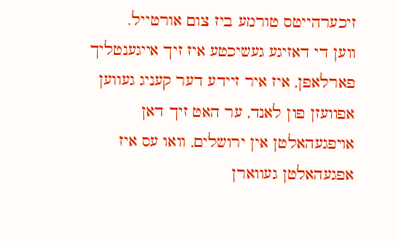זיכערהייטס טורמע ביז צום אורטייל.
ווען די דאזיגע געשיכטע איז זיך אייגענטליך פארלאפן, איז איר זיידע דער קעניג געווען אפוועזן פון לאנד, ער האט זיך דאן אויפגעהאלטן אין ירושלים, וואו עס איז אפגעהאלטן געווארן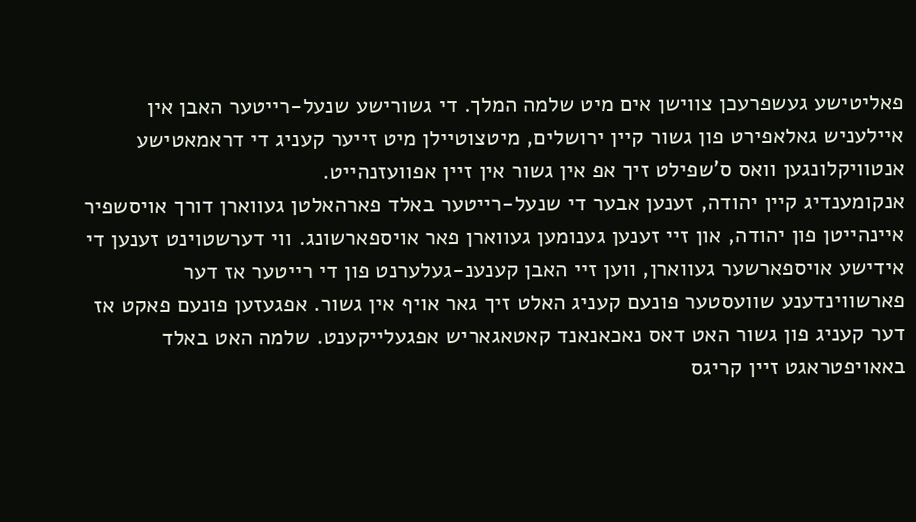פאליטישע געשפרעכן צווישן אים מיט שלמה המלך. די גשורישע שנעל-רייטער האבן אין איילעניש גאלאפירט פון גשור קיין ירושלים, מיטצוטיילן מיט זייער קעניג די דראמאטישע אנטוויקלונגען וואס ס'שפילט זיך אפ אין גשור אין זיין אפוועזנהייט.
אנקומענדיג קיין יהודה, זענען אבער די שנעל-רייטער באלד פארהאלטן געווארן דורך אויסשפיר איינהייטן פון יהודה, און זיי זענען גענומען געווארן פאר אויספארשונג. ווי דערשטוינט זענען די אידישע אויספארשער געווארן, ווען זיי האבן קענענ-געלערנט פון די רייטער אז דער פארשווינדענע שוועסטער פונעם קעניג האלט זיך גאר אויף אין גשור. אפגעזען פונעם פאקט אז דער קעניג פון גשור האט דאס נאכאנאנד קאטאגאריש אפגעלייקענט. שלמה האט באלד באאויפטראגט זיין קריגס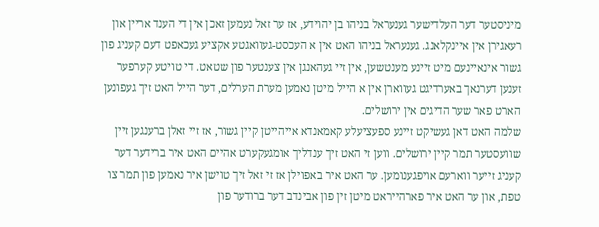מיניסטער דער העלדישער גענעראל בניהו בן יהוידע, אז ער זאל נעמען זאכן אין די הענד אריין און רעאגירן אין איינקלאנג. גענעראל בניהו האט אין א העכסט-געוואגטע אקציע געכאפט דעם קעניג פון גשור אינאיינעם מיט זיינע מענטשען, אין זיי געהאנגן אין צענטער פון שטאט. די טויטע קערפער זענען דערנאך באערדיגט געווארן אין א הייל מיטן נאמען מערת הערלים, דער הייל האט זיך געפונען הארט פאר שער הדיגים אין ירושלים.
שלמה האט דאן געשיקט זיינע ספעציעלע קאמאנדא אייהייטן קיין גשור, אז זיי זאלן ברענגען זיין שוועסטער תמר קיין ירושלים. ווען זי האט זיך ענדליך אומגעקערט אהיים האט איר ברידער דער קעניג זייער ווארעם אויפגענומען. ער האט איר באפוילן אז זי זאל זיך טוישן איר נאמען פון תמר צו טפת, און ער האט איר פארהייראט מיטן זין פון אבינדב דער ברודער פון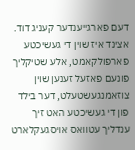דעם פארגייענדער קעניג דוד.
אצינד איז שוין די געשיכטע פארפולקאמט, אלע שטיקליך פונעם פאזעל זענען שוין צוזאמנגעשטעלט, דער בילד פון די געשיכטע האט זיך ענדליך עטוואס אויסגעקלארט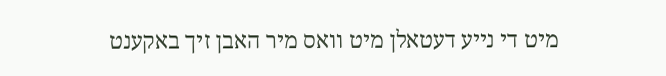מיט די נייע דעטאלן מיט וואס מיר האבן זיך באקענט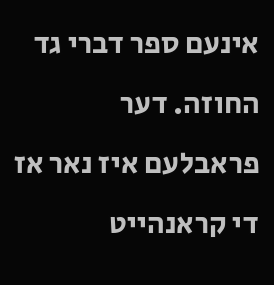אינעם ספר דברי גד החוזה. דער פראבלעם איז נאר אז די קראנהייט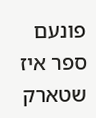פונעם ספר איז שטארק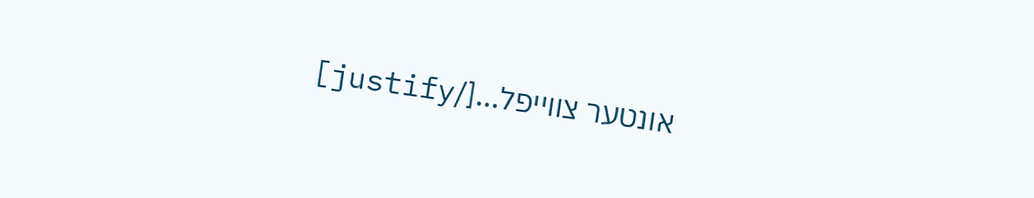אונטער צווייפל...[/justify]